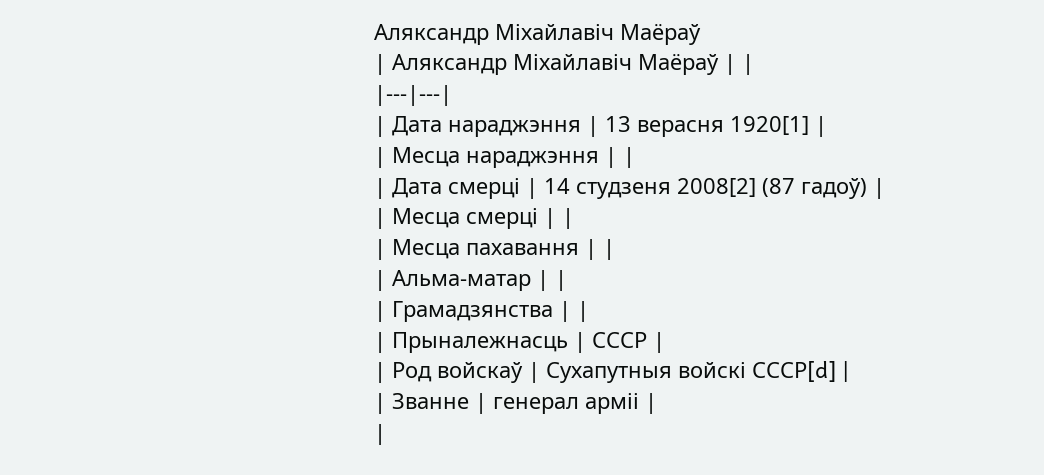Аляксандр Міхайлавіч Маёраў
| Аляксандр Міхайлавіч Маёраў | |
|---|---|
| Дата нараджэння | 13 верасня 1920[1] |
| Месца нараджэння | |
| Дата смерці | 14 студзеня 2008[2] (87 гадоў) |
| Месца смерці | |
| Месца пахавання | |
| Альма-матар | |
| Грамадзянства | |
| Прыналежнасць | СССР |
| Род войскаў | Сухапутныя войскі СССР[d] |
| Званне | генерал арміі |
|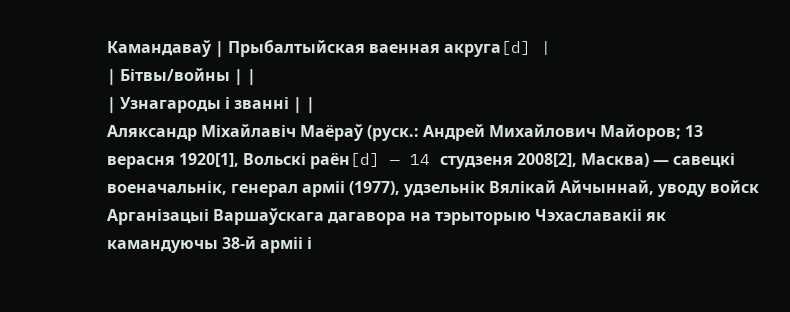Камандаваў | Прыбалтыйская ваенная акруга[d] |
| Бітвы/войны | |
| Узнагароды і званні | |
Аляксандр Міхайлавіч Маёраў (руск.: Андрей Михайлович Майоров; 13 верасня 1920[1], Вольскі раён[d] — 14 студзеня 2008[2], Масква) — савецкі военачальнік, генерал арміі (1977), удзельнік Вялікай Айчыннай, уводу войск Арганізацыі Варшаўскага дагавора на тэрыторыю Чэхаславакіі як камандуючы 38-й арміі і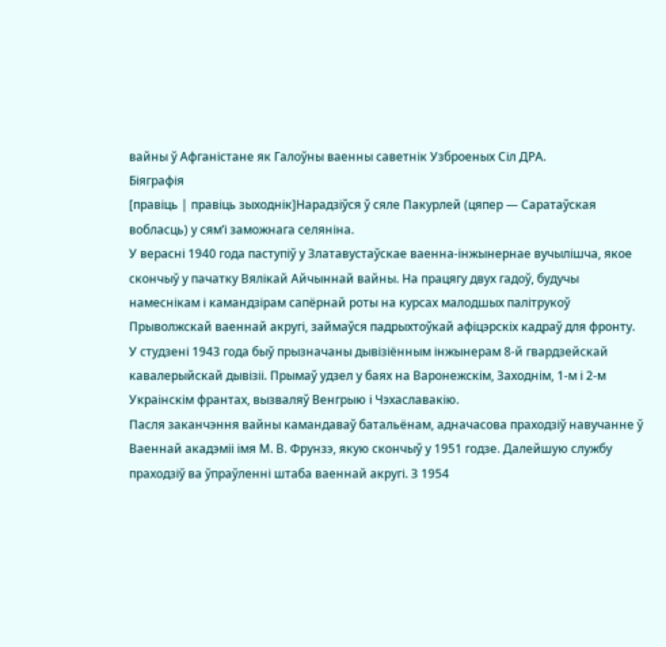вайны ў Афганістане як Галоўны ваенны саветнік Узброеных Сіл ДРА.
Біяграфія
[правіць | правіць зыходнік]Нарадзіўся ў сяле Пакурлей (цяпер — Саратаўская вобласць) у сям’і заможнага селяніна.
У верасні 1940 года паступіў у Златавустаўскае ваенна-інжынернае вучылішча, якое скончыў у пачатку Вялікай Айчыннай вайны. На працягу двух гадоў, будучы намеснікам і камандзірам сапёрнай роты на курсах малодшых палітрукоў Прыволжскай ваеннай акругі, займаўся падрыхтоўкай афіцэрскіх кадраў для фронту.
У студзені 1943 года быў прызначаны дывізіённым інжынерам 8-й гвардзейскай кавалерыйскай дывізіі. Прымаў удзел у баях на Варонежскім, Заходнім, 1-м і 2-м Украінскім франтах, вызваляў Венгрыю і Чэхаславакію.
Пасля заканчэння вайны камандаваў батальёнам, адначасова праходзіў навучанне ў Ваеннай акадэміі імя М. В. Фрунзэ, якую скончыў у 1951 годзе. Далейшую службу праходзіў ва ўпраўленні штаба ваеннай акругі. З 1954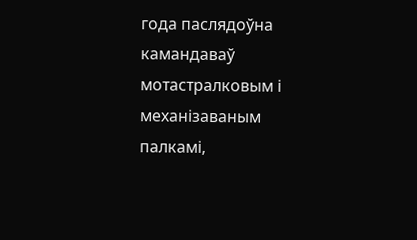года паслядоўна камандаваў мотастралковым і механізаваным палкамі,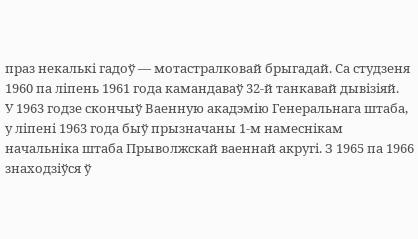праз некалькі гадоў — мотастралковай брыгадай. Са студзеня 1960 па ліпень 1961 года камандаваў 32-й танкавай дывізіяй.
У 1963 годзе скончыў Ваенную акадэмію Генеральнага штаба, у ліпені 1963 года быў прызначаны 1-м намеснікам начальніка штаба Прыволжскай ваеннай акругі. З 1965 па 1966 знаходзіўся ў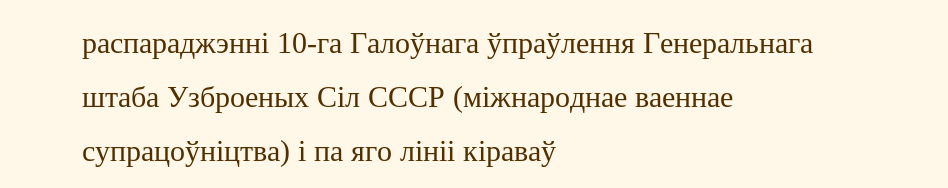распараджэнні 10-га Галоўнага ўпраўлення Генеральнага штаба Узброеных Сіл СССР (міжнароднае ваеннае супрацоўніцтва) і па яго лініі кіраваў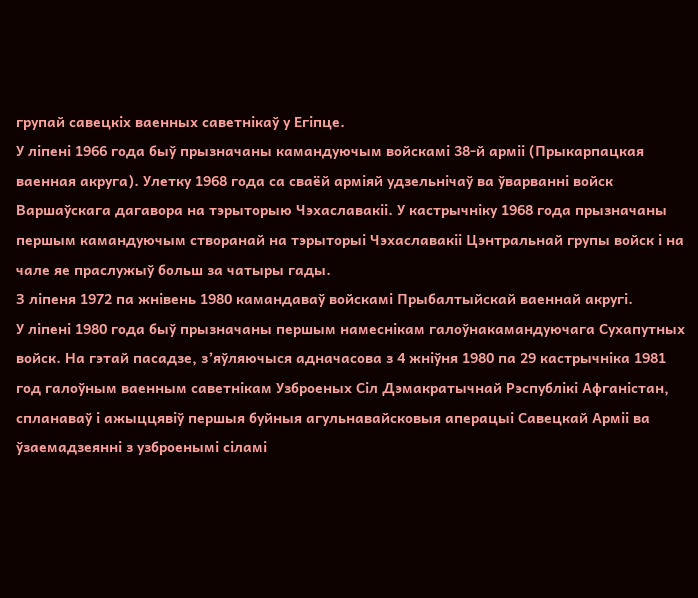групай савецкіх ваенных саветнікаў у Егіпце.
У ліпені 1966 года быў прызначаны камандуючым войскамі 38-й арміі (Прыкарпацкая ваенная акруга). Улетку 1968 года са сваёй арміяй удзельнічаў ва ўварванні войск Варшаўскага дагавора на тэрыторыю Чэхаславакіі. У кастрычніку 1968 года прызначаны першым камандуючым створанай на тэрыторыі Чэхаславакіі Цэнтральнай групы войск і на чале яе праслужыў больш за чатыры гады.
З ліпеня 1972 па жнівень 1980 камандаваў войскамі Прыбалтыйскай ваеннай акругі.
У ліпені 1980 года быў прызначаны першым намеснікам галоўнакамандуючага Сухапутных войск. На гэтай пасадзе, з’яўляючыся адначасова з 4 жніўня 1980 па 29 кастрычніка 1981 год галоўным ваенным саветнікам Узброеных Сіл Дэмакратычнай Рэспублікі Афганістан, спланаваў і ажыццявіў першыя буйныя агульнавайсковыя аперацыі Савецкай Арміі ва ўзаемадзеянні з узброенымі сіламі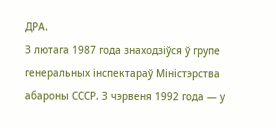ДРА.
З лютага 1987 года знаходзіўся ў групе генеральных інспектараў Міністэрства абароны СССР. З чэрвеня 1992 года — у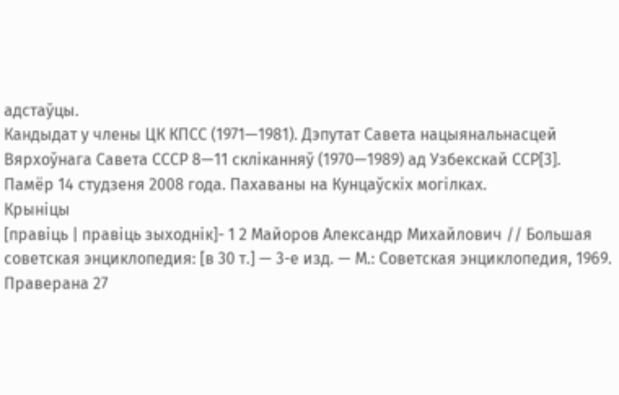адстаўцы.
Кандыдат у члены ЦК КПСС (1971—1981). Дэпутат Савета нацыянальнасцей Вярхоўнага Савета СССР 8—11 скліканняў (1970—1989) ад Узбекскай ССР[3].
Памёр 14 студзеня 2008 года. Пахаваны на Кунцаўскіх могілках.
Крыніцы
[правіць | правіць зыходнік]- 1 2 Майоров Александр Михайлович // Большая советская энциклопедия: [в 30 т.] — 3-е изд. — М.: Советская энциклопедия, 1969. Праверана 27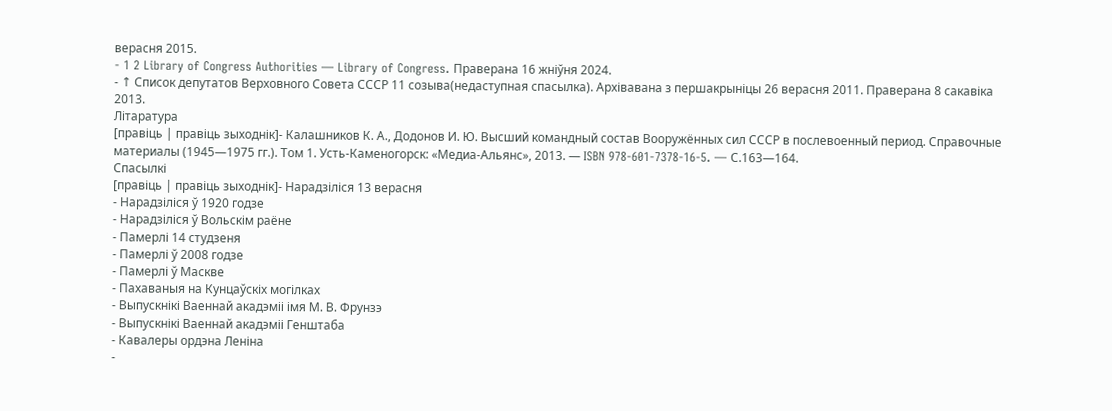верасня 2015.
- 1 2 Library of Congress Authorities — Library of Congress. Праверана 16 жніўня 2024.
- ↑ Список депутатов Верховного Совета СССР 11 созыва(недаступная спасылка). Архівавана з першакрыніцы 26 верасня 2011. Праверана 8 сакавіка 2013.
Літаратура
[правіць | правіць зыходнік]- Калашников К. А., Додонов И. Ю. Высший командный состав Вооружённых сил СССР в послевоенный период. Справочные материалы (1945—1975 гг.). Том 1. Усть-Каменогорск: «Медиа-Альянс», 2013. — ISBN 978-601-7378-16-5. — С.163—164.
Спасылкі
[правіць | правіць зыходнік]- Нарадзіліся 13 верасня
- Нарадзіліся ў 1920 годзе
- Нарадзіліся ў Вольскім раёне
- Памерлі 14 студзеня
- Памерлі ў 2008 годзе
- Памерлі ў Маскве
- Пахаваныя на Кунцаўскіх могілках
- Выпускнікі Ваеннай акадэміі імя М. В. Фрунзэ
- Выпускнікі Ваеннай акадэміі Генштаба
- Кавалеры ордэна Леніна
-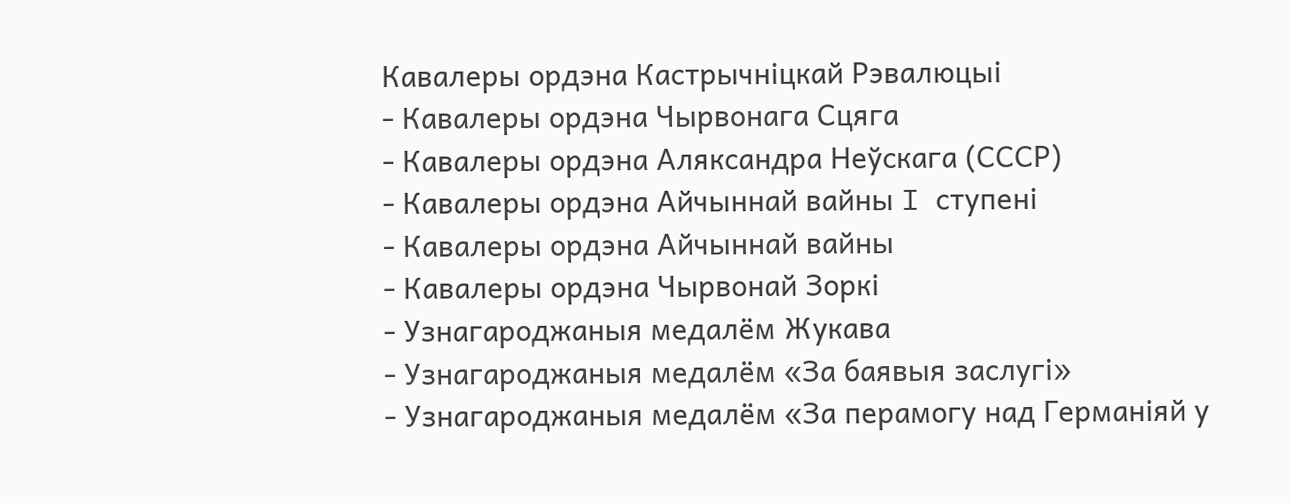Кавалеры ордэна Кастрычніцкай Рэвалюцыі
- Кавалеры ордэна Чырвонага Сцяга
- Кавалеры ордэна Аляксандра Неўскага (СССР)
- Кавалеры ордэна Айчыннай вайны I ступені
- Кавалеры ордэна Айчыннай вайны
- Кавалеры ордэна Чырвонай Зоркі
- Узнагароджаныя медалём Жукава
- Узнагароджаныя медалём «За баявыя заслугі»
- Узнагароджаныя медалём «За перамогу над Германіяй у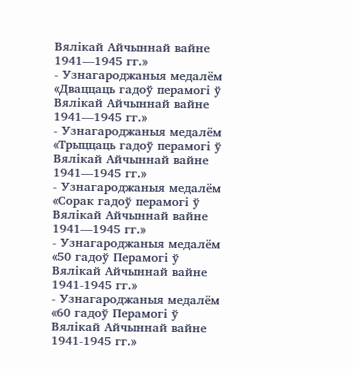Вялікай Айчыннай вайне 1941—1945 гг.»
- Узнагароджаныя медалём «Дваццаць гадоў перамогі ў Вялікай Айчыннай вайне 1941—1945 гг.»
- Узнагароджаныя медалём «Трыццаць гадоў перамогі ў Вялікай Айчыннай вайне 1941—1945 гг.»
- Узнагароджаныя медалём «Сорак гадоў перамогі ў Вялікай Айчыннай вайне 1941—1945 гг.»
- Узнагароджаныя медалём «50 гадоў Перамогі ў Вялікай Айчыннай вайне 1941-1945 гг.»
- Узнагароджаныя медалём «60 гадоў Перамогі ў Вялікай Айчыннай вайне 1941-1945 гг.»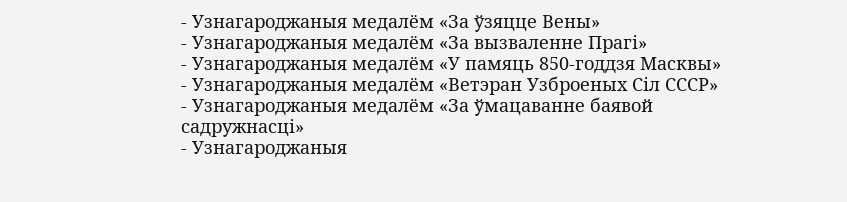- Узнагароджаныя медалём «За ўзяцце Вены»
- Узнагароджаныя медалём «За вызваленне Прагі»
- Узнагароджаныя медалём «У памяць 850-годдзя Масквы»
- Узнагароджаныя медалём «Ветэран Узброеных Сіл СССР»
- Узнагароджаныя медалём «За ўмацаванне баявой садружнасці»
- Узнагароджаныя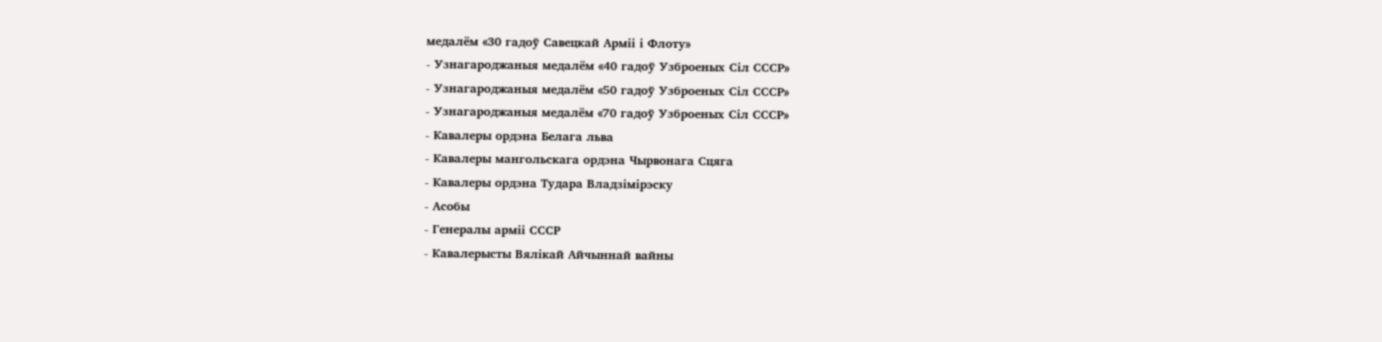медалём «30 гадоў Савецкай Арміі і Флоту»
- Узнагароджаныя медалём «40 гадоў Узброеных Сіл СССР»
- Узнагароджаныя медалём «50 гадоў Узброеных Сіл СССР»
- Узнагароджаныя медалём «70 гадоў Узброеных Сіл СССР»
- Кавалеры ордэна Белага льва
- Кавалеры мангольскага ордэна Чырвонага Сцяга
- Кавалеры ордэна Тудара Владзімірэску
- Асобы
- Генералы арміі СССР
- Кавалерысты Вялікай Айчыннай вайны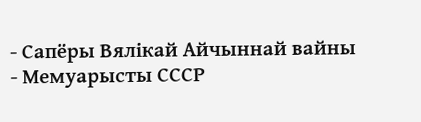- Сапёры Вялікай Айчыннай вайны
- Мемуарысты СССР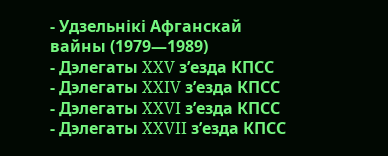- Удзельнікі Афганскай вайны (1979—1989)
- Дэлегаты XXV з’езда КПСС
- Дэлегаты XXIV з’езда КПСС
- Дэлегаты XXVI з’езда КПСС
- Дэлегаты XXVII з’езда КПСС